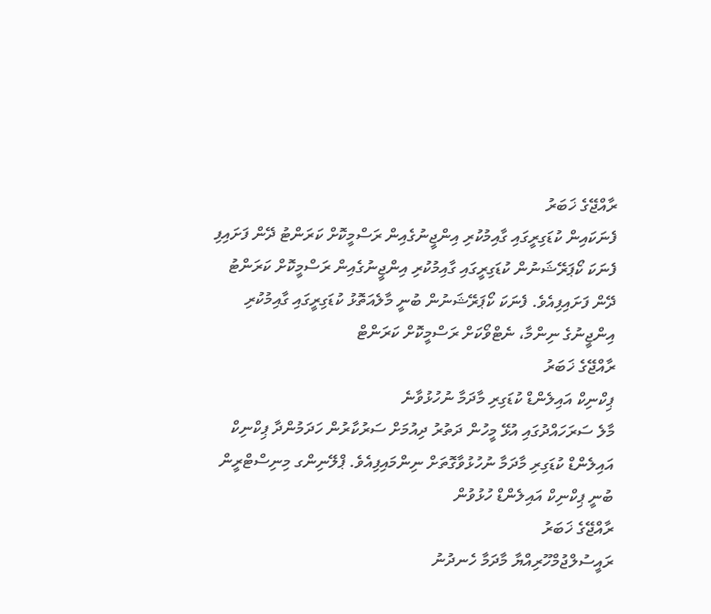ރާއްޖޭގެ ޚަބަރު
ފެނަކައިން ކުޑަގިރީގައި ގާއިމުކުރި އިންޖީނުގެއިން ރަސްމީކޮށް ކަރަންޓު ދޭން ފަށައިފި
ފެނަކަ ކޯޕަރޭޝަނުން ކުޑަގިރީގައި ގާއިމުކުރި އިންޖީނުގެއިން ރަސްމީކޮށް ކަރަންޓު ދޭން ފަށައިފިއެވެ. ފެނަކަ ކޯޕަރޭޝަނުން ބުނީ މާލެއަތޮޅު ކުޑަގިރީގައި ގާއިމުކުރި އިންޖީނުގެ ނިންމާ، ނެޓްވޯކަށް ރަސްމީކޮށް ކަރަންޓް
ރާއްޖޭގެ ޚަބަރު
ޕިކްނިކް އައިލެންޑް ކުޑަގިރި މާދަމާ ނުހުޅުވާނެ
މާލެ ސަރަހައްދުގައި އުޅޭ މީހުން ދަތުރު ދިއުމަށް ސަރުކާރުން ހަދަމުންދާ ޕިކްނިކް އައިލެންޑް ކުޑަގިރި މާދަމާ ނުހުޅުވާގޮތަށް ނިންމައިފިއެވެ. ޕްލޭނިންގ މިނިސްޓްރީން ބުނީ ޕިކްނިކް އައިލެންޑް ހުޅުވުން
ރާއްޖޭގެ ޚަބަރު
ރައީސުލްޖުމްހޫރިއްޔާ މާދަމާ ހެނދުނު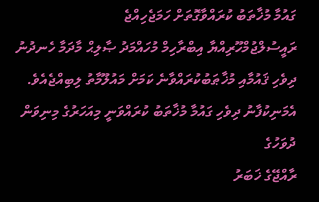ގައުމާ މުޚާތަބު ކުރައްވާގޮތަށް ހަމަޖެހިއްޖެ
ރައީސުލްޖުމްހޫރިއްޔާ އިބްރާހިމް މުހައްމަދު ޞާލިޙް މާދަމާ ހެނދުނު ދިވެހި ޤައުމާއި މުޚާޠަބުކުރައްވާނެ ކަމަށް މައުލޫމާތު ލިބިއްޖެއެވެ. އެމަނިކުފާނު ދިވެހި ގައުމާ މުޚާތަބު ކުރައްވަނީ މިއަހަރުގެ މިނިވަން ދުވަހުގެ
ރާއްޖޭގެ ޚަބަރު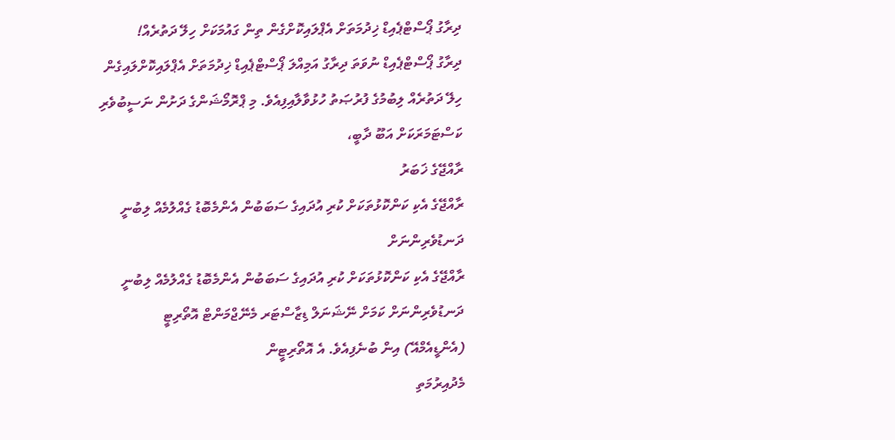ދިރާގު ޕޯސްޓްޕެއިޑް ޚިދުމަތަށް އެޕްލައިކޮށްގެން ތިން ގައުމަކަށް ހިލޭ ދަތުރެއް!
ދިރާގު ޕޯސްޓްޕެއިޑް ނުވަތަ ދިރާގު އަމިއްލަ ޕޯސްޓްޕެއިޑް ޚިދުމަތަށް އެޕްލައިކޮށްލައިގެން ހިލޭ ދަތުރެއް ލިބުމުގެ ފުރުޞަތު ހުޅުވާލާއިފިއެވެ. މި ޕްރޮމޯޝަންގެ ދަށުން ނަސީބުވެރި ކަސްޓަމަރަކަށް އަބޫ ދާބީ،
ރާއްޖޭގެ ޚަބަރު
ރާއްޖޭގެ އެކި ކަންކޮޅުތަކަށް ކުރި އުދައިގެ ސަބަބުން އެންމެބޮޑު ގެއްލުމެއް ލިބުނީ ދަނޑުވެރިންނަށް
ރާއްޖޭގެ އެކި ކަންކޮޅުތަކަށް ކުރި އުދައިގެ ސަބަބުން އެންމެބޮޑު ގެއްލުމެއް ލިބުނީ ދަނޑުވެރިންނަށް ކަމަށް ނޭޝަނަލް ޑިޒާސްޓަރ މެނޭޖްމަންޓް އޮތޯރިޓީ (އެންޑީއެމްއޭ) އިން ބުނެފިއެވެ. އެ އޮތޯރިޓީން
މެދުއިރުމަތި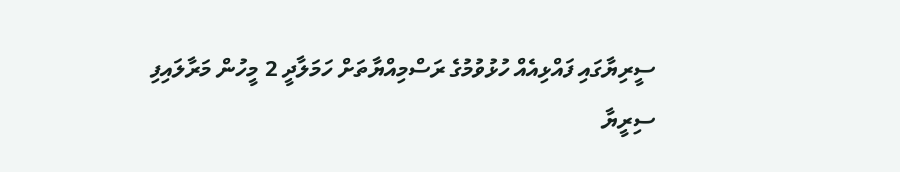ސީރިޔާގައި ފައްޅިއެއް ހުޅުވުމުގެ ރަސްމިއްޔާތަށް ހަމަލާދީ 2 މީހުން މަރާލައިފި
ސިރީޔާ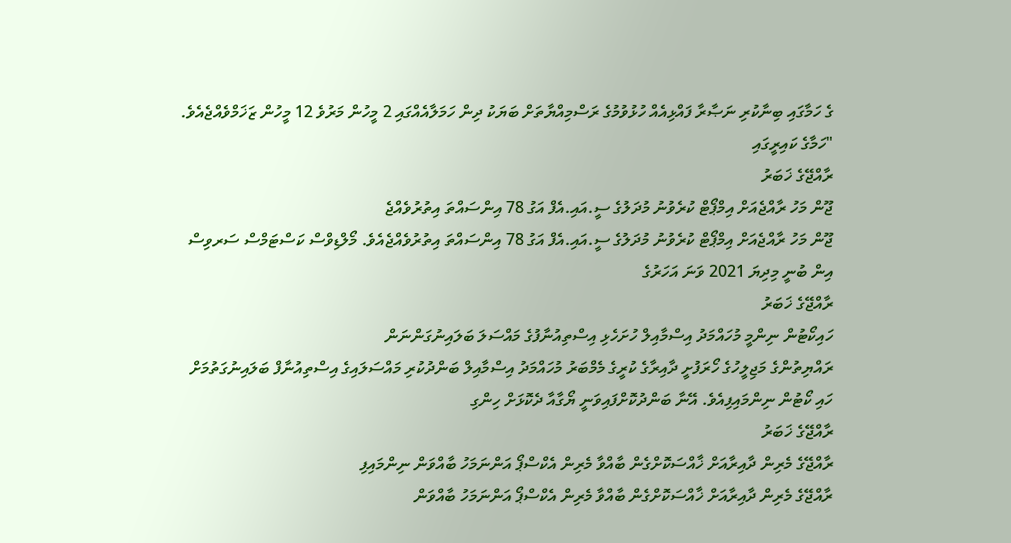ގެ ހަމާގައި ބިނާކުރި ނަޞާރާ ފައްޅިއެއް ހުޅުވުމުގެ ރަސްމިއްޔާތަށް ބަޔަކު ދިން ހަމަލާއެއްގައި 2 މީހުން މަރުވެ 12 މީހުން ޒަޚަމްވެއްޖެއެވެ. "ހަމާގެ ކައިރީގައި
ރާއްޖޭގެ ޚަބަރު
ޖޫން މަހު ރާއްޖެއަށް އިމްޕޯޓް ކުރެވުނު މުދަލުގެ ސީ.އައި.އެފް އަގު 78 އިންސައްތަ އިތުރުވެއްޖެ
ޖޫން މަހު ރާއްޖެއަށް އިމްޕޯޓް ކުރެވުނު މުދަލުގެ ސީ.އައި.އެފް އަގު 78 އިންސައްތަ އިތުރުވެއްޖެއެވެ. މޯލްޑިވްސް ކަސްޓަމްސް ސަރވިސް އިން ބުނީ މިދިޔަ 2021 ވަނަ އަހަރުގެ
ރާއްޖޭގެ ޚަބަރު
ހައިކޯޓުން ނިންމީ މުހައްމަދު އިސްމާއިލް ހުށަހެޅި އިސްތިއުނާފުގެ މައްސަލަ ބަލައިނުގަންނަން
ރައްޔިތުންގެ މަޖިލީހުގެ ހޯރަފުށީ ދާއިރާގެ ކުރީގެ މެމްބަރު މުހައްމަދު އިސްމާއިލް ބަންދުކުރި މައްސަލައިގެ އިސްތިއުނާފް ބަލައިނުގަތުމަށް ހައި ކޯޓުން ނިންމައިފިއެވެ. އޭނާ ބަންދުކޮށްފައިވަނީ ޔޯގާއާ ދެކޮޅަށް ހިންގި
ރާއްޖޭގެ ޚަބަރު
ރާއްޖޭގެ މެރިން ދާއިރާއަށް ޚާއްސަކޮށްގެން ބާއްވާ މެރިން އެކްސްޕޯ އަންނަމަހު ބާއްވަން ނިންމައިފި
ރާއްޖޭގެ މެރިން ދާއިރާއަށް ޚާއްސަކޮށްގެން ބާއްވާ މެރިން އެކްސްޕޯ އަންނަމަހު ބާއްވަން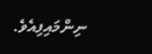ނިންމައިފިއެވެ.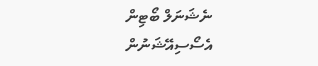ނެޝަނަލް ބޯޓިން އެސޯސިއޭޝަނުން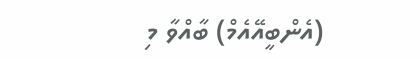(އެންބީއޭއެމް) ބާއްވާ މި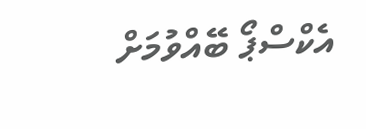އެކްސްޕޯ ބޭއްވުމަށް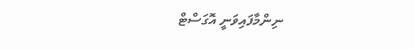ނިންމާފައިވަނީ އޮގަސްޓް